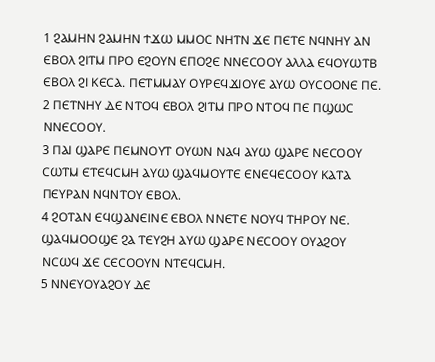1 ϨⲀⲘⲎⲚ ϨⲀⲘⲎⲚ ϮϪⲰ ⲘⲘⲞⲤ ⲚⲎⲦⲚ ϪⲈ ⲠⲈⲦⲈ ⲚϤⲚⲎⲨ ⲀⲚ ⲈⲂⲞⲖ ϨⲒⲦⲘ ⲠⲢⲞ ⲈϨⲞⲨⲚ ⲈⲠⲞϨⲈ ⲚⲚⲈⲤⲞⲞⲨ ⲀⲖⲖⲀ ⲈϤⲞⲨⲰⲦⲂ ⲈⲂⲞⲖ ϨⲒ ⲔⲈⲤⲀ. ⲠⲈⲦⲘⲘⲀⲨ ⲞⲨⲢⲈϤϪⲒⲞⲨⲈ ⲀⲨⲰ ⲞⲨⲤⲞⲞⲚⲈ ⲠⲈ.
2 ⲠⲈⲦⲚⲎⲨ ⲆⲈ ⲚⲦⲞϤ ⲈⲂⲞⲖ ϨⲒⲦⲘ ⲠⲢⲞ ⲚⲦⲞϤ ⲠⲈ ⲠϢⲰⲤ ⲚⲚⲈⲤⲞⲞⲨ.
3 ⲠⲀⲒ ϢⲀⲢⲈ ⲠⲈⲘⲚⲞⲨⲦ ⲞⲨⲰⲚ ⲚⲀϤ ⲀⲨⲰ ϢⲀⲢⲈ ⲚⲈⲤⲞⲞⲨ ⲤⲰⲦⲘ ⲈⲦⲈϤⲤⲘⲎ ⲀⲨⲰ ϢⲀϤⲘⲞⲨⲦⲈ ⲈⲚⲈϤⲈⲤⲞⲞⲨ ⲔⲀⲦⲀ ⲠⲈⲨⲢⲀⲚ ⲚϤⲚⲦⲞⲨ ⲈⲂⲞⲖ.
4 ϨⲞⲦⲀⲚ ⲈϤϢⲀⲚⲈⲒⲚⲈ ⲈⲂⲞⲖ ⲚⲚⲈⲦⲈ ⲚⲞⲨϤ ⲦⲎⲢⲞⲨ ⲚⲈ. ϢⲀϤⲘⲞⲞϢⲈ ϨⲀ ⲦⲈⲨϨⲎ ⲀⲨⲰ ϢⲀⲢⲈ ⲚⲈⲤⲞⲞⲨ ⲞⲨⲀϨⲞⲨ ⲚⲤⲰϤ ϪⲈ ⲤⲈⲤⲞⲞⲨⲚ ⲚⲦⲈϤⲤⲘⲎ.
5 ⲚⲚⲈⲨⲞⲨⲀϨⲞⲨ ⲆⲈ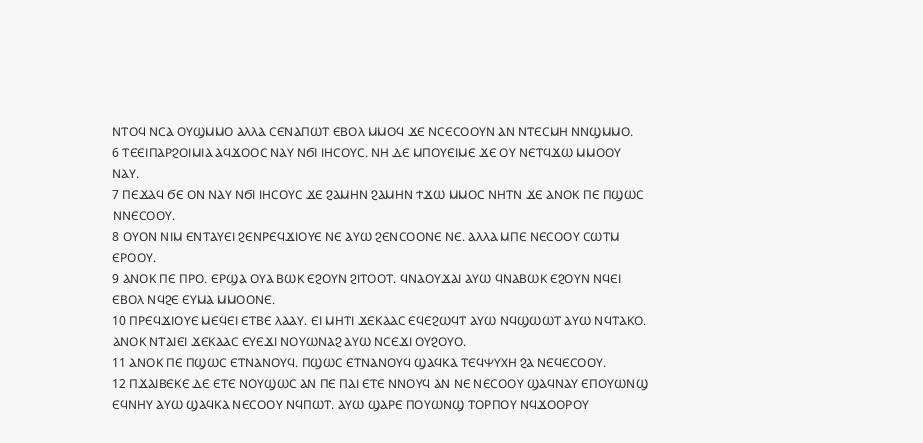ⲚⲦⲞϤ ⲚⲤⲀ ⲞⲨϢⲘⲘⲞ ⲀⲖⲖⲀ ⲤⲈⲚⲀⲠⲰⲦ ⲈⲂⲞⲖ ⲘⲘⲞϤ ϪⲈ ⲚⲤⲈⲤⲞⲞⲨⲚ ⲀⲚ ⲚⲦⲈⲤⲘⲎ ⲚⲚϢⲘⲘⲞ.
6 ⲦⲈⲈⲒⲠⲀⲢϨⲞⲒⲘⲒⲀ ⲀϤϪⲞⲞⲤ ⲚⲀⲨ ⲚϬⲒ ⲒⲎⲤⲞⲨⲤ. ⲚⲎ ⲆⲈ ⲘⲠⲞⲨⲈⲒⲘⲈ ϪⲈ ⲞⲨ ⲚⲈⲦϤϪⲰ ⲘⲘⲞⲞⲨ ⲚⲀⲨ.
7 ⲠⲈϪⲀϤ ϬⲈ ⲞⲚ ⲚⲀⲨ ⲚϬⲒ ⲒⲎⲤⲞⲨⲤ ϪⲈ ϨⲀⲘⲎⲚ ϨⲀⲘⲎⲚ ϮϪⲰ ⲘⲘⲞⲤ ⲚⲎⲦⲚ ϪⲈ ⲀⲚⲞⲔ ⲠⲈ ⲠϢⲰⲤ ⲚⲚⲈⲤⲞⲞⲨ.
8 ⲞⲨⲞⲚ ⲚⲒⲘ ⲈⲚⲦⲀⲨⲈⲒ ϨⲈⲚⲢⲈϤϪⲒⲞⲨⲈ ⲚⲈ ⲀⲨⲰ ϨⲈⲚⲤⲞⲞⲚⲈ ⲚⲈ. ⲀⲖⲖⲀ ⲘⲠⲈ ⲚⲈⲤⲞⲞⲨ ⲤⲰⲦⲘ ⲈⲢⲞⲞⲨ.
9 ⲀⲚⲞⲔ ⲠⲈ ⲠⲢⲞ. ⲈⲢϢⲀ ⲞⲨⲀ ⲂⲰⲔ ⲈϨⲞⲨⲚ ϨⲒⲦⲞⲞⲦ. ϤⲚⲀⲞⲨϪⲀⲒ ⲀⲨⲰ ϤⲚⲀⲂⲰⲔ ⲈϨⲞⲨⲚ ⲚϤⲈⲒ ⲈⲂⲞⲖ ⲚϤϨⲈ ⲈⲨⲘⲀ ⲘⲘⲞⲞⲚⲈ.
10 ⲠⲢⲈϤϪⲒⲞⲨⲈ ⲘⲈϤⲈⲒ ⲈⲦⲂⲈ ⲖⲀⲀⲨ. ⲈⲒ ⲘⲎⲦⲒ ϪⲈⲔⲀⲀⲤ ⲈϤⲈϨⲰϤⲦ ⲀⲨⲰ ⲚϤϢⲰⲰⲦ ⲀⲨⲰ ⲚϤⲦⲀⲔⲞ. ⲀⲚⲞⲔ ⲚⲦⲀⲒⲈⲒ ϪⲈⲔⲀⲀⲤ ⲈⲨⲈϪⲒ ⲚⲞⲨⲰⲚⲀϨ ⲀⲨⲰ ⲚⲤⲈϪⲒ ⲞⲨϨⲞⲨⲞ.
11 ⲀⲚⲞⲔ ⲠⲈ ⲠϢⲰⲤ ⲈⲦⲚⲀⲚⲞⲨϤ. ⲠϢⲰⲤ ⲈⲦⲚⲀⲚⲞⲨϤ ϢⲀϤⲔⲀ ⲦⲈϤⲮⲨⲬⲎ ϨⲀ ⲚⲈϤⲈⲤⲞⲞⲨ.
12 ⲠϪⲀⲒⲂⲈⲔⲈ ⲆⲈ ⲈⲦⲈ ⲚⲞⲨϢⲰⲤ ⲀⲚ ⲠⲈ ⲠⲀⲒ ⲈⲦⲈ ⲚⲚⲞⲨϤ ⲀⲚ ⲚⲈ ⲚⲈⲤⲞⲞⲨ ϢⲀϤⲚⲀⲨ ⲈⲠⲞⲨⲰⲚϢ ⲈϤⲚⲎⲨ ⲀⲨⲰ ϢⲀϤⲔⲀ ⲚⲈⲤⲞⲞⲨ ⲚϤⲠⲰⲦ. ⲀⲨⲰ ϢⲀⲢⲈ ⲠⲞⲨⲰⲚϢ ⲦⲞⲢⲠⲞⲨ ⲚϤϪⲞⲞⲢⲞⲨ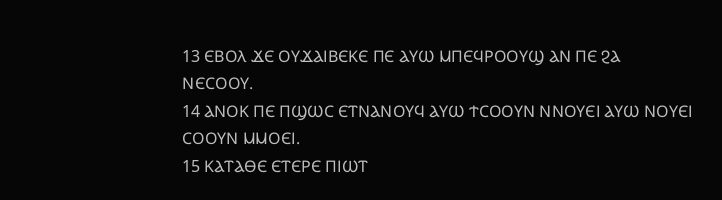13 ⲈⲂⲞⲖ ϪⲈ ⲞⲨϪⲀⲒⲂⲈⲔⲈ ⲠⲈ ⲀⲨⲰ ⲘⲠⲈϤⲢⲞⲞⲨϢ ⲀⲚ ⲠⲈ ϨⲀ ⲚⲈⲤⲞⲞⲨ.
14 ⲀⲚⲞⲔ ⲠⲈ ⲠϢⲰⲤ ⲈⲦⲚⲀⲚⲞⲨϤ ⲀⲨⲰ ϮⲤⲞⲞⲨⲚ ⲚⲚⲞⲨⲈⲒ ⲀⲨⲰ ⲚⲞⲨⲈⲒ ⲤⲞⲞⲨⲚ ⲘⲘⲞⲈⲒ.
15 ⲔⲀⲦⲀⲐⲈ ⲈⲦⲈⲢⲈ ⲠⲒⲰⲦ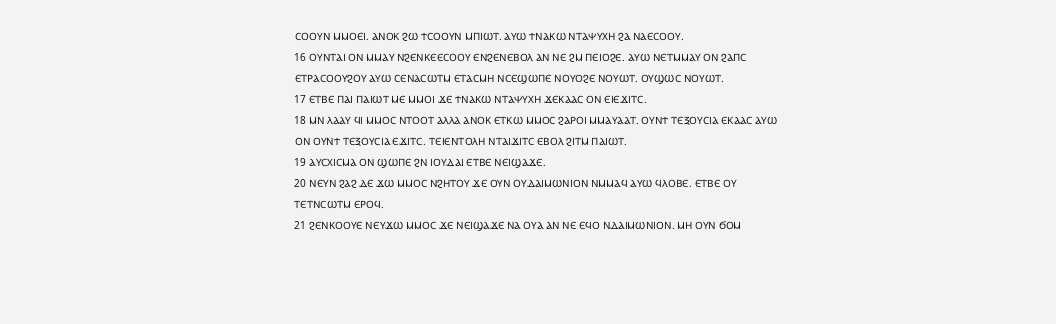ⲤⲞⲞⲨⲚ ⲘⲘⲞⲈⲒ. ⲀⲚⲞⲔ ϨⲰ ϮⲤⲞⲞⲨⲚ ⲘⲠⲒⲰⲦ. ⲀⲨⲰ ϮⲚⲀⲔⲰ ⲚⲦⲀⲮⲨⲬⲎ ϨⲀ ⲚⲀⲈⲤⲞⲞⲨ.
16 ⲞⲨⲚⲦⲀⲒ ⲞⲚ ⲘⲘⲀⲨ ⲚϨⲈⲚⲔⲈⲈⲤⲞⲞⲨ ⲈⲚϨⲈⲚⲈⲂⲞⲖ ⲀⲚ ⲚⲈ ϨⲘ ⲠⲈⲒⲞϨⲈ. ⲀⲨⲰ ⲚⲈⲦⲘⲘⲀⲨ ⲞⲚ ϨⲀⲠⲤ ⲈⲦⲢⲀⲤⲞⲞⲨϨⲞⲨ ⲀⲨⲰ ⲤⲈⲚⲀⲤⲰⲦⲘ ⲈⲦⲀⲤⲘⲎ ⲚⲤⲈϢⲰⲠⲈ ⲚⲞⲨⲞϨⲈ ⲚⲞⲨⲰⲦ. ⲞⲨϢⲰⲤ ⲚⲞⲨⲰⲦ.
17 ⲈⲦⲂⲈ ⲠⲀⲒ ⲠⲀⲒⲰⲦ ⲘⲈ ⲘⲘⲞⲒ ϪⲈ ϮⲚⲀⲔⲰ ⲚⲦⲀⲮⲨⲬⲎ ϪⲈⲔⲀⲀⲤ ⲞⲚ ⲈⲒⲈϪⲒⲦⲤ.
18 ⲘⲚ ⲖⲀⲀⲨ ϤⲒ ⲘⲘⲞⲤ ⲚⲦⲞⲞⲦ ⲀⲖⲖⲀ ⲀⲚⲞⲔ ⲈⲦⲔⲰ ⲘⲘⲞⲤ ϨⲀⲢⲞⲒ ⲘⲘⲀⲨⲀⲀⲦ. ⲞⲨⲚϮ ⲦⲈⲜⲞⲨⲤⲒⲀ ⲈⲔⲀⲀⲤ ⲀⲨⲰ ⲞⲚ ⲞⲨⲚϮ ⲦⲈⲜⲞⲨⲤⲒⲀ ⲈϪⲒⲦⲤ. ⲦⲈⲒⲈⲚⲦⲞⲖⲎ ⲚⲦⲀⲒϪⲒⲦⲤ ⲈⲂⲞⲖ ϨⲒⲦⲘ ⲠⲀⲒⲰⲦ.
19 ⲀⲨⲤⲬⲒⲤⲘⲀ ⲞⲚ ϢⲰⲠⲈ ϨⲚ ⲒⲞⲨⲆⲀⲒ ⲈⲦⲂⲈ ⲚⲈⲒϢⲀϪⲈ.
20 ⲚⲈⲨⲚ ϨⲀϨ ⲆⲈ ϪⲰ ⲘⲘⲞⲤ ⲚϨⲎⲦⲞⲨ ϪⲈ ⲞⲨⲚ ⲞⲨⲆⲀⲒⲘⲰⲚⲒⲞⲚ ⲚⲘⲘⲀϤ ⲀⲨⲰ ϤⲖⲞⲂⲈ. ⲈⲦⲂⲈ ⲞⲨ ⲦⲈⲦⲚⲤⲰⲦⲘ ⲈⲢⲞϤ.
21 ϨⲈⲚⲔⲞⲞⲨⲈ ⲚⲈⲨϪⲰ ⲘⲘⲞⲤ ϪⲈ ⲚⲈⲒϢⲀϪⲈ ⲚⲀ ⲞⲨⲀ ⲀⲚ ⲚⲈ ⲈϤⲞ ⲚⲆⲀⲒⲘⲰⲚⲒⲞⲚ. ⲘⲎ ⲞⲨⲚ ϬⲞⲘ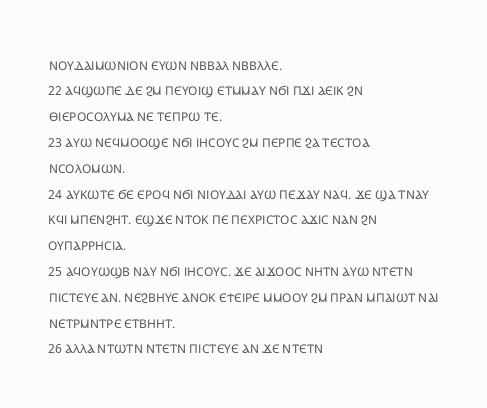ⲚⲞⲨⲆⲀⲒⲘⲰⲚⲒⲞⲚ ⲈⲨⲰⲚ ⲚⲂⲂⲀⲖ ⲚⲂⲂⲖⲖⲈ.
22 ⲀϤϢⲰⲠⲈ ⲆⲈ ϨⲘ ⲠⲈⲨⲞⲒϢ ⲈⲦⲘⲘⲀⲨ ⲚϬⲒ ⲠϪⲒ ⲀⲈⲒⲔ ϨⲚ ⲐⲒⲈⲢⲞⲤⲞⲖⲨⲘⲀ ⲚⲈ ⲦⲈⲠⲢⲰ ⲦⲈ.
23 ⲀⲨⲰ ⲚⲈϤⲘⲞⲞϢⲈ ⲚϬⲒ ⲒⲎⲤⲞⲨⲤ ϨⲘ ⲠⲈⲢⲠⲈ ϨⲀ ⲦⲈⲤⲦⲞⲀ ⲚⲤⲞⲖⲞⲘⲰⲚ.
24 ⲀⲨⲔⲰⲦⲈ ϬⲈ ⲈⲢⲞϤ ⲚϬⲒ ⲚⲒⲞⲨⲆⲀⲒ ⲀⲨⲰ ⲠⲈϪⲀⲨ ⲚⲀϤ. ϪⲈ ϢⲀ ⲦⲚⲀⲨ ⲔϤⲒ ⲘⲠⲈⲚϨⲎⲦ. ⲈϢϪⲈ ⲚⲦⲞⲔ ⲠⲈ ⲠⲈⲬⲢⲒⲤⲦⲞⲤ ⲀϪⲒⲤ ⲚⲀⲚ ϨⲚ ⲞⲨⲠⲀⲢⲢⲎⲤⲒⲀ.
25 ⲀϤⲞⲨⲰϢⲂ ⲚⲀⲨ ⲚϬⲒ ⲒⲎⲤⲞⲨⲤ. ϪⲈ ⲀⲒϪⲞⲞⲤ ⲚⲎⲦⲚ ⲀⲨⲰ ⲚⲦⲈⲦⲚ ⲠⲒⲤⲦⲈⲨⲈ ⲀⲚ. ⲚⲈϨⲂⲎⲨⲈ ⲀⲚⲞⲔ ⲈϮⲈⲒⲢⲈ ⲘⲘⲞⲞⲨ ϨⲘ ⲠⲢⲀⲚ ⲘⲠⲀⲒⲰⲦ ⲚⲀⲒ ⲚⲈⲦⲢⲘⲚⲦⲢⲈ ⲈⲦⲂⲎⲎⲦ.
26 ⲀⲖⲖⲀ ⲚⲦⲰⲦⲚ ⲚⲦⲈⲦⲚ ⲠⲒⲤⲦⲈⲨⲈ ⲀⲚ ϪⲈ ⲚⲦⲈⲦⲚ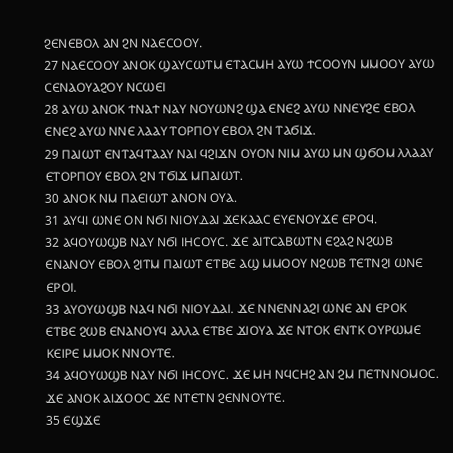ϨⲈⲚⲈⲂⲞⲖ ⲀⲚ ϨⲚ ⲚⲀⲈⲤⲞⲞⲨ.
27 ⲚⲀⲈⲤⲞⲞⲨ ⲀⲚⲞⲔ ϢⲀⲨⲤⲰⲦⲘ ⲈⲦⲀⲤⲘⲎ ⲀⲨⲰ ϮⲤⲞⲞⲨⲚ ⲘⲘⲞⲞⲨ ⲀⲨⲰ ⲤⲈⲚⲀⲞⲨⲀϨⲞⲨ ⲚⲤⲰⲈⲒ
28 ⲀⲨⲰ ⲀⲚⲞⲔ ϮⲚⲀϮ ⲚⲀⲨ ⲚⲞⲨⲰⲚϨ ϢⲀ ⲈⲚⲈϨ ⲀⲨⲰ ⲚⲚⲈⲨϨⲈ ⲈⲂⲞⲖ ⲈⲚⲈϨ ⲀⲨⲰ ⲚⲚⲈ ⲖⲀⲀⲨ ⲦⲞⲢⲠⲞⲨ ⲈⲂⲞⲖ ϨⲚ ⲦⲀϬⲒϪ.
29 ⲠⲀⲒⲰⲦ ⲈⲚⲦⲀϤⲦⲀⲀⲨ ⲚⲀⲒ ϤϨⲒϪⲚ ⲞⲨⲞⲚ ⲚⲒⲘ ⲀⲨⲰ ⲘⲚ ϢϬⲞⲘ ⲖⲖⲀⲀⲨ ⲈⲦⲞⲢⲠⲞⲨ ⲈⲂⲞⲖ ϨⲚ ⲦϬⲒϪ ⲘⲠⲀⲒⲰⲦ.
30 ⲀⲚⲞⲔ ⲚⲘ ⲠⲀⲈⲒⲰⲦ ⲀⲚⲞⲚ ⲞⲨⲀ.
31 ⲀⲨϤⲒ ⲰⲚⲈ ⲞⲚ ⲚϬⲒ ⲚⲒⲞⲨⲆⲀⲒ ϪⲈⲔⲀⲀⲤ ⲈⲨⲈⲚⲞⲨϪⲈ ⲈⲢⲞϤ.
32 ⲀϤⲞⲨⲰϢⲂ ⲚⲀⲨ ⲚϬⲒ ⲒⲎⲤⲞⲨⲤ. ϪⲈ ⲀⲒⲦⲤⲀⲂⲰⲦⲚ ⲈϨⲀϨ ⲚϨⲰⲂ ⲈⲚⲀⲚⲞⲨ ⲈⲂⲞⲖ ϨⲒⲦⲘ ⲠⲀⲒⲰⲦ ⲈⲦⲂⲈ ⲀϢ ⲘⲘⲞⲞⲨ ⲚϨⲰⲂ ⲦⲈⲦⲚϨⲒ ⲰⲚⲈ ⲈⲢⲞⲒ.
33 ⲀⲨⲞⲨⲰϢⲂ ⲚⲀϤ ⲚϬⲒ ⲚⲒⲞⲨⲆⲀⲒ. ϪⲈ ⲚⲚⲈⲚⲚⲀϨⲒ ⲰⲚⲈ ⲀⲚ ⲈⲢⲞⲔ ⲈⲦⲂⲈ ϨⲰⲂ ⲈⲚⲀⲚⲞⲨϤ ⲀⲖⲖⲀ ⲈⲦⲂⲈ ϪⲒⲞⲨⲀ ϪⲈ ⲚⲦⲞⲔ ⲈⲚⲦⲔ ⲞⲨⲢⲰⲘⲈ ⲔⲈⲒⲢⲈ ⲘⲘⲞⲔ ⲚⲚⲞⲨⲦⲈ.
34 ⲀϤⲞⲨⲰϢⲂ ⲚⲀⲨ ⲚϬⲒ ⲒⲎⲤⲞⲨⲤ. ϪⲈ ⲘⲎ ⲚϤⲤⲎϨ ⲀⲚ ϨⲘ ⲠⲈⲦⲚⲚⲞⲘⲞⲤ. ϪⲈ ⲀⲚⲞⲔ ⲀⲒϪⲞⲞⲤ ϪⲈ ⲚⲦⲈⲦⲚ ϨⲈⲚⲚⲞⲨⲦⲈ.
35 ⲈϢϪⲈ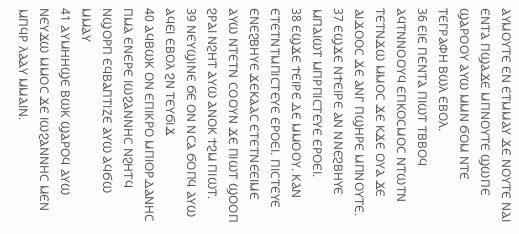ⲀⲨⲘⲞⲨⲦⲈ ⲈⲚ ⲈⲦⲘⲘⲀⲨ ϪⲈ ⲚⲞⲨⲦⲈ ⲚⲀⲒ ⲈⲚⲦⲀ ⲠϢⲀϪⲈ ⲘⲠⲚⲞⲨⲦⲈ ϢⲰⲠⲈ ϢⲀⲢⲞⲞⲨ ⲀⲨⲰ ⲘⲘⲚ ϬⲞⲘ ⲚⲦⲈ ⲦⲈⲄⲢⲀⲪⲎ ⲂⲰⲖ ⲈⲂⲞⲖ.
36 ⲈⲒⲈ ⲠⲈⲚⲦⲀ ⲠⲒⲰⲦ ⲦⲂⲂⲞϤ ⲀϤⲦⲚⲚⲞⲞⲨϤ ⲈⲠⲔⲞⲤⲘⲞⲤ ⲚⲦⲰⲦⲚ ⲦⲈⲦⲚϪⲰ ⲘⲘⲞⲤ ϪⲈ ⲔϪⲈ ⲞⲨⲀ ϪⲈ ⲀⲒϪⲞⲞⲤ ϪⲈ ⲀⲚⲄ ⲠϢⲎⲢⲈ ⲘⲠⲚⲞⲨⲦⲈ.
37 ⲈϢϪⲈ ⲚϮⲈⲒⲢⲈ ⲀⲚ ⲚⲚⲈϨⲂⲎⲨⲈ ⲘⲠⲀⲒⲰⲦ ⲘⲠⲢⲠⲒⲤⲦⲈⲨⲈ ⲈⲢⲞⲈⲒ.
38 ⲈϢϪⲈ ϮⲈⲒⲢⲈ ⲆⲈ ⲘⲘⲞⲞⲨ. ⲔⲀⲚ ⲈⲦⲈⲦⲚⲦⲘⲠⲒⲤⲦⲈⲨⲈ ⲈⲢⲞⲈⲒ. ⲠⲒⲤⲦⲈⲨⲈ ⲈⲚⲈϨⲂⲎⲨⲈ ϪⲈⲔⲀⲀⲤ ⲈⲦⲈⲦⲚⲈⲈⲒⲘⲈ ⲀⲨⲰ ⲚⲦⲈⲦⲚ ⲤⲞⲞⲨⲚ ϪⲈ ⲠⲒⲰⲦ ϢⲞⲞⲠ ϨⲢⲀⲒ ⲚϨⲎⲦ ⲀⲨⲰ ⲀⲚⲞⲔ ϮϨⲘ ⲠⲒⲰⲦ.
39 ⲚⲈⲨϢⲒⲚⲈ ϬⲈ ⲞⲚ ⲚⲤⲀ ϬⲞⲠϤ ⲀⲨⲰ ⲀϤⲈⲒ ⲈⲂⲞⲖ ϨⲚ ⲦⲈⲨϬⲒϪ
40 ⲀϤⲂⲰⲔ ⲞⲚ ⲈⲠⲒⲔⲢⲞ ⲘⲠⲒⲞⲢⲆⲀⲚⲎⲤ ⲠⲘⲀ ⲈⲚⲈⲢⲈ ⲒⲰϨⲀⲚⲚⲎⲤ ⲚϨⲎⲦϤ ⲚϢⲞⲢⲠ ⲈϤⲂⲀⲠⲦⲒⲌⲈ ⲀⲨⲰ ⲀϤϬⲰ ⲘⲘⲀⲨ
41 ⲀⲨⲘⲎⲎϢⲈ ⲂⲰⲔ ϢⲀⲢⲞϤ ⲀⲨⲰ ⲚⲈⲨϪⲰ ⲘⲘⲞⲤ ϪⲈ ⲒⲰϨⲀⲚⲚⲎⲤ ⲘⲈⲚ ⲘⲠϤⲢ ⲖⲀⲀⲨ ⲘⲘⲀⲒⲚ.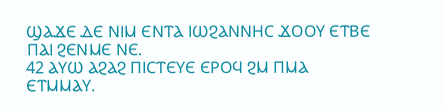ϢⲀϪⲈ ⲆⲈ ⲚⲒⲘ ⲈⲚⲦⲀ ⲒⲰϨⲀⲚⲚⲎⲤ ϪⲞⲞⲨ ⲈⲦⲂⲈ ⲠⲀⲒ ϨⲈⲚⲘⲈ ⲚⲈ.
42 ⲀⲨⲰ ⲀϨⲀϨ ⲠⲒⲤⲦⲈⲨⲈ ⲈⲢⲞϤ ϨⲘ ⲠⲘⲀ ⲈⲦⲘⲘⲀⲨ.